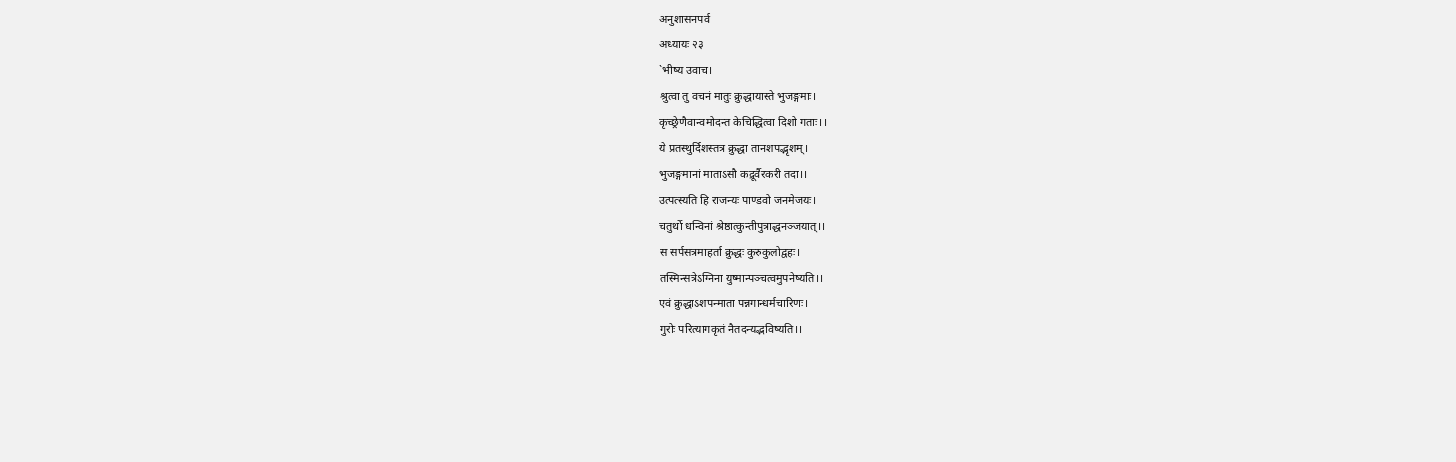अनुशासनपर्व
अध्यायः २३
`भीष्य उवाच।
श्रुत्वा तु वचनं मातुः क्रुद्धायास्ते भुजङ्गमाः।
कृच्छ्रेणैवान्वमोदन्त केचिद्धित्वा दिशो गताः।।
ये प्रतस्थुर्दिशस्तत्र क्रुद्धा तानशपद्भृशम्।
भुजङ्गमानां माताऽसौ कद्रूर्वैरकरी तदा।।
उत्पत्स्यति हि राजन्यः पाण्डवो जनमेजयः।
चतुर्थो धन्विनां श्रेष्ठात्कुन्तीपुत्राद्धनञ्जयात्।।
स सर्पसत्रमाहर्ता क्रुद्धः कुरुकुलोद्वहः।
तस्मिन्सत्रेऽग्निना युष्मान्पञ्चत्वमुपनेष्यति।।
एवं क्रुद्धाऽशपन्माता पन्नगान्धर्मचारिणः।
गुरोः परित्यागकृतं नैतदन्यद्भविष्यति।।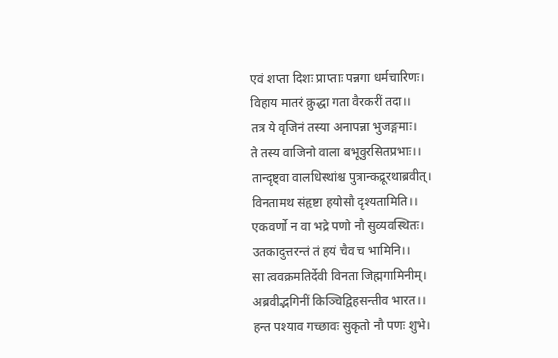एवं शप्ता दिशः प्राप्ताः पन्नगा धर्मचारिणः।
विहाय मातरं क्रुद्धा गता वैरकरीं तदा।।
तत्र ये वृजिनं तस्या अनापन्ना भुजङ्गमाः।
ते तस्य वाजिनो वाला बभूवुरसितप्रभाः।।
तान्दृष्ट्वा वालधिस्थांश्च पुत्रान्कद्रूरथाब्रवीत्।
विनतामथ संहृष्टा हयोसौ दृश्यतामिति।।
एकवर्णो न वा भद्रे पणो नौ सुव्यवस्थितः।
उतकादुत्तरन्तं तं हयं चैव च भामिनि।।
सा त्ववक्रमतिर्देवी विनता जिह्मगामिनीम्।
अब्रवीद्भगिनीं किञ्चिद्विहसन्तीव भारत।।
हन्त पश्याव गच्छावः सुकृतो नौ पणः शुभे।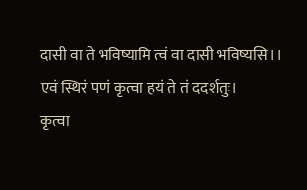दासी वा ते भविष्यामि त्वं वा दासी भविष्यसि।।
एवं स्थिरं पणं कृत्वा हयं ते तं ददर्शतुः।
कृत्वा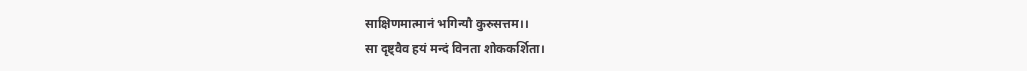साक्षिणमात्मानं भगिन्यौ कुरुसत्तम।।
सा दृष्ट्वैव हयं मन्दं विनता शोककर्शिता।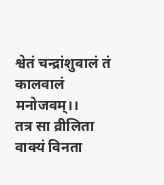श्वेतं चन्द्रांशुवालं तं कालवालं मनोजवम्।।
तत्र सा व्रीलिता वाक्यं विनता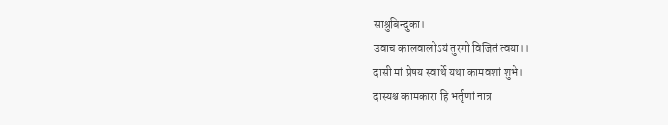साश्रुबिन्दुका।
उवाच कालवालोऽयं तुरगो विजितं त्वया।।
दासी मां प्रेषय स्वार्थे यथा कामवशां शुभे।
दास्यश्च कामकारा हि भर्तृणां नात्र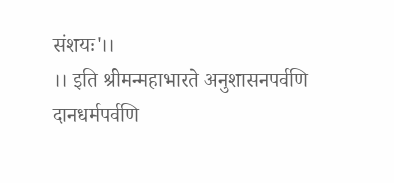संशयः'।।
।। इति श्रीमन्महाभारते अनुशासनपर्वणि
दानधर्मपर्वणि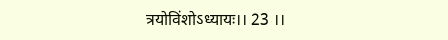त्रयोविंशोऽध्यायः।। 23 ।।